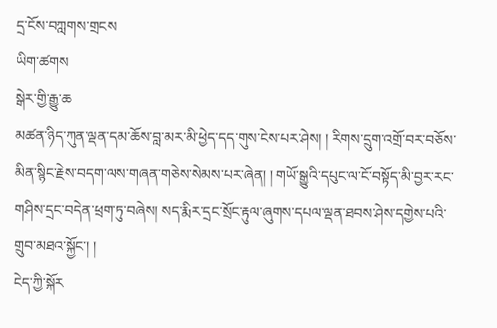དྲ་ངོས་བཀླགས་གྲངས
ཡིག་ཚགས
སྒེར་གྱི་རྒྱུ་ཆ
མཚན་ཉིད་ཀུན་ལྡན་དམ་ཆོས་བླ་མར་མི་ཕྱེད་དད་གུས་ངེས་པར་ཤེས། ། རིགས་དྲུག་འགྲོ་བར་བཅོས་མིན་སྙིང་རྗེས་བདག་ལས་གཞན་གཅེས་སེམས་པར་ཞེན། ། གཡོ་སྒྱུའི་དཔུང་ལ་ངོ་བསྟོད་མི་བྱར་རང་གཤིས་དྲང་བདེན་ཕྲག་ཏུ་བཞེས། སད་རྨིར་དྲང་སྲོང་རྟུལ་ཞུགས་དཔལ་ལྡན་ཐབས་ཤེས་དགྱེས་པའི་གྲུབ་མཐའ་སྐྱོང་། །
ངེད་ཀྱི་སྐོར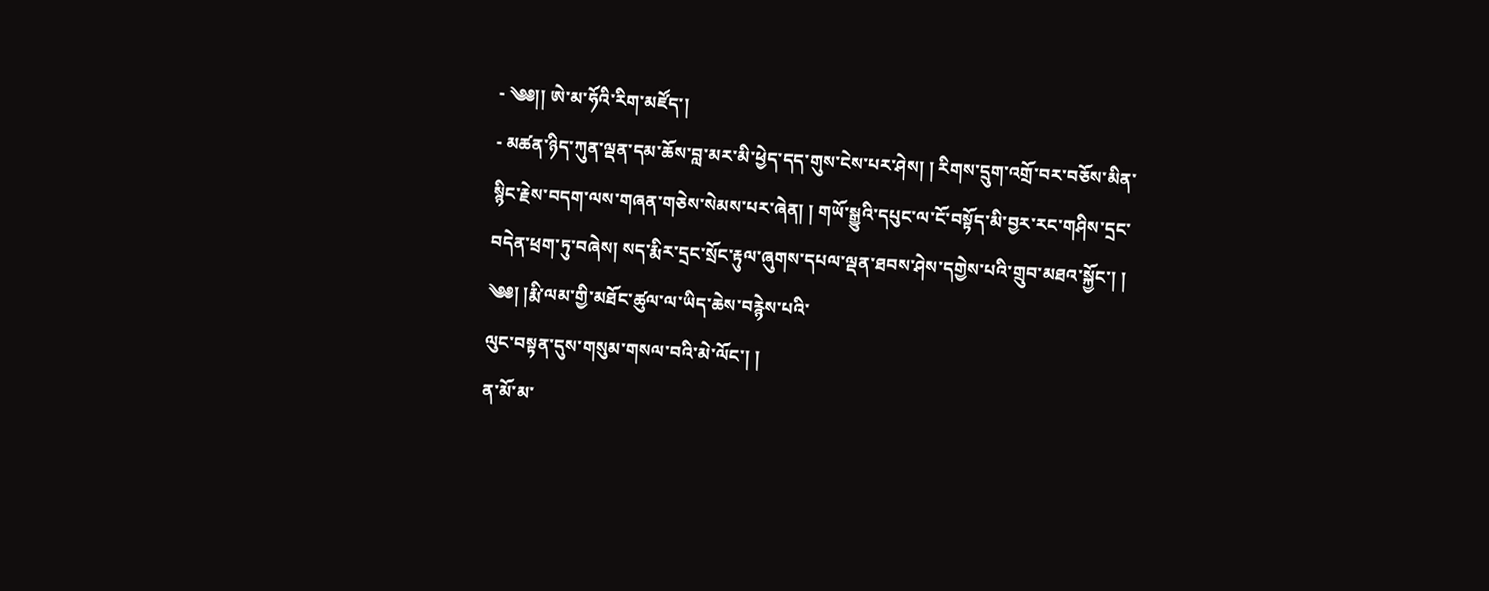- ༄༅།། ཨེ་མ་ཧོའི་རིག་མཛོད་།
- མཚན་ཉིད་ཀུན་ལྡན་དམ་ཆོས་བླ་མར་མི་ཕྱེད་དད་གུས་ངེས་པར་ཤེས། ། རིགས་དྲུག་འགྲོ་བར་བཅོས་མིན་སྙིང་རྗེས་བདག་ལས་གཞན་གཅེས་སེམས་པར་ཞེན། ། གཡོ་སྒྱུའི་དཔུང་ལ་ངོ་བསྟོད་མི་བྱར་རང་གཤིས་དྲང་བདེན་ཕྲག་ཏུ་བཞེས། སད་རྨིར་དྲང་སྲོང་རྟུལ་ཞུགས་དཔལ་ལྡན་ཐབས་ཤེས་དགྱེས་པའི་གྲུབ་མཐའ་སྐྱོང་། །
༄༅། །རྨི་ལམ་གྱི་མཐོང་ཚུལ་ལ་ཡིད་ཆེས་བརྙེས་པའི་
ལུང་བསྟན་དུས་གསུམ་གསལ་བའི་མེ་ལོང་། །
ན་མོ་མ་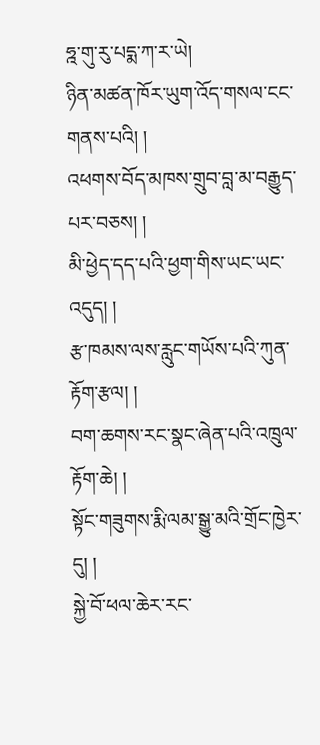ཧྰ་གུ་རུ་པདྨ་ཀ་ར་ཡེ།
ཉིན་མཚན་ཁོར་ཡུག་འོད་གསལ་ངང་གནས་པའི། །
འཕགས་བོད་མཁས་གྲུབ་བླ་མ་བརྒྱུད་པར་བཅས། །
མི་ཕྱེད་དད་པའི་ཕྱག་གིས་ཡང་ཡང་འདུད། །
རྩ་ཁམས་ལས་རླུང་གཡོས་པའི་ཀུན་རྟོག་རྩལ། །
བག་ཆགས་རང་སྣང་ཞེན་པའི་འཁྲུལ་རྟོག་ཆེ། །
སྟོང་གཟུགས་རྨི་ལམ་སྒྱུ་མའི་གྲོང་ཁྱེར་དུ། །
སྐྱེ་བོ་ཕལ་ཆེར་རང་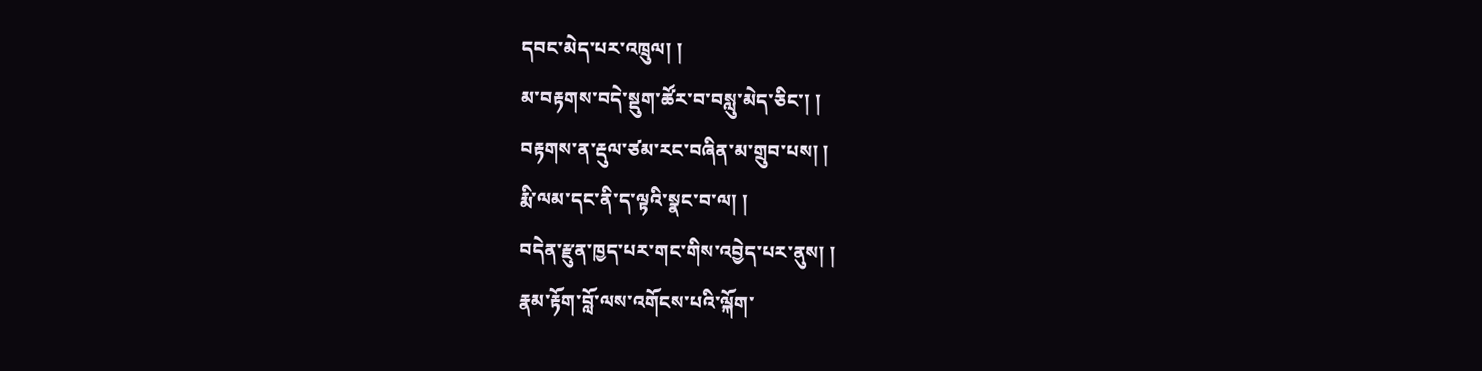དབང་མེད་པར་འཁྲུལ། །
མ་བརྟགས་བདེ་སྡུག་ཚོར་བ་བསླུ་མེད་ཅིང་། །
བརྟགས་ན་རྡུལ་ཙམ་རང་བཞིན་མ་གྲུབ་པས། །
རྨི་ལམ་དང་ནི་ད་ལྟའི་སྣང་བ་ལ། །
བདེན་རྫུན་ཁྱད་པར་གང་གིས་འབྱེད་པར་ནུས། །
རྣམ་རྟོག་བློ་ལས་འགོངས་པའི་ལྐོག་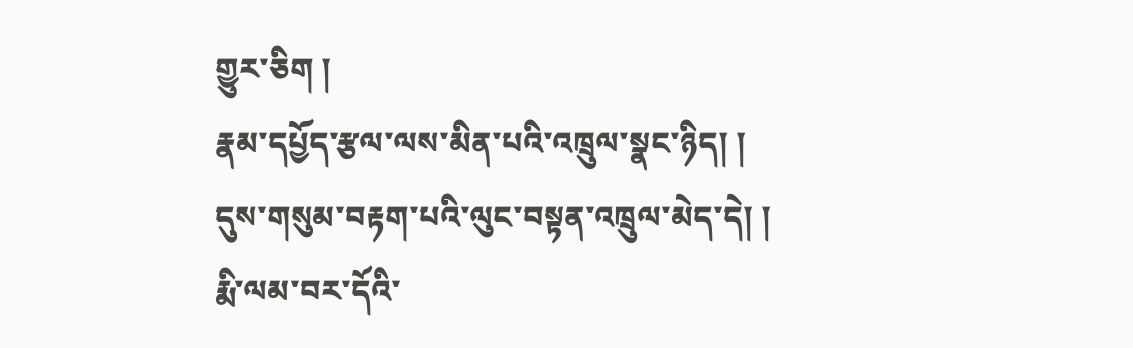གྱུར་ཅིག །
རྣམ་དཔྱོད་རྩལ་ལས་མིན་པའི་འཁྲུལ་སྣང་ཉིད། །
དུས་གསུམ་བརྟག་པའི་ལུང་བསྟན་འཁྲུལ་མེད་དེ། །
རྨི་ལམ་བར་དོའི་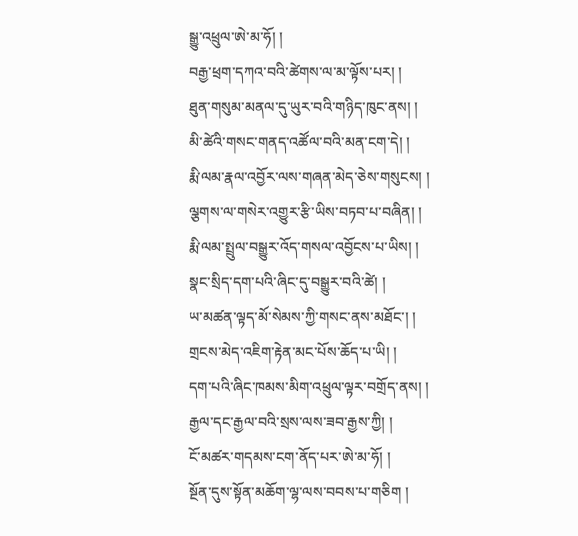སྒྱུ་འཕྲུལ་ཨེ་མ་ཧོ། །
བརྒྱ་ཕྲག་དཀའ་བའི་ཚེགས་ལ་མ་ལྟོས་པར། །
ཐུན་གསུམ་མནལ་དུ་ཡུར་བའི་གཉིད་ཁུང་ནས། །
མི་ཚེའི་གསང་གནད་འཚོལ་བའི་མན་ངག་དེ། །
རྨི་ལམ་རྣལ་འབྱོར་ལས་གཞན་མེད་ཅེས་གསུངས། །
ལྕགས་ལ་གསེར་འགྱུར་རྩི་ཡིས་བཏབ་པ་བཞིན། །
རྨི་ལམ་སྤྲུལ་བསྒྱུར་འོད་གསལ་འབྱོངས་པ་ཡིས། །
སྣང་སྲིད་དག་པའི་ཞིང་དུ་བསྒྱུར་བའི་ཚེ། །
ཡ་མཚན་ལྟད་མོ་སེམས་ཀྱི་གསང་ནས་མཐོང་། །
གྲངས་མེད་འཇིག་རྟེན་མང་པོས་ཆོད་པ་ཡི། །
དག་པའི་ཞིང་ཁམས་མིག་འཕྲུལ་ལྟར་བགྲོད་ནས། །
རྒྱལ་དང་རྒྱལ་བའི་སྲས་ལས་ཟབ་རྒྱས་ཀྱི། །
ངོ་མཚར་གདམས་ངག་ནོད་པར་ཨེ་མ་ཧོ། །
སྔོན་དུས་སྟོན་མཆོག་ལྷ་ལས་བབས་པ་གཅིག །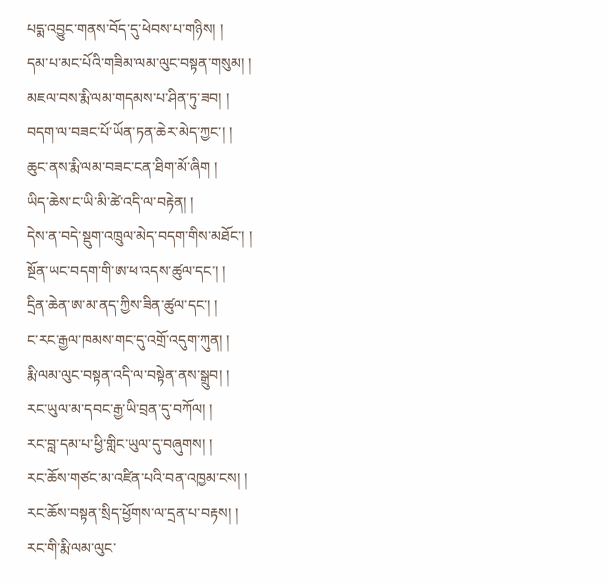པདྨ་འབྱུང་གནས་བོད་དུ་ཕེབས་པ་གཉིས། །
དམ་པ་མང་པོའི་གཟིམ་ལམ་ལུང་བསྟན་གསུམ། །
མཇལ་བས་རྨི་ལམ་གདམས་པ་ཤིན་ཏུ་ཟབ། །
བདག་ལ་བཟང་པོ་ཡོན་ཏན་ཆེར་མེད་ཀྱང་། །
ཆུང་ནས་རྨི་ལམ་བཟང་ངན་ཐིག་མོ་ཞིག །
ཡིད་ཆེས་ང་ཡི་མི་ཚེ་འདི་ལ་བརྟེན། །
དེས་ན་བདེ་སྡུག་འཁྲུལ་མེད་བདག་གིས་མཐོང་། །
སྔོན་ཡང་བདག་གི་ཨ་ཕ་འདས་ཚུལ་དང་། །
དྲིན་ཆེན་ཨ་མ་ནད་ཀྱིས་ཟིན་ཚུལ་དང་། །
ང་རང་རྒྱལ་ཁམས་གང་དུ་འགྲོ་འདུག་ཀུན། །
རྨི་ལམ་ལུང་བསྟན་འདི་ལ་བསྟེན་ནས་སྒྲུབ། །
རང་ཡུལ་མ་དབང་རྒྱ་ཡི་བྲན་དུ་བཀོལ། །
རང་བླ་དམ་པ་ཕྱི་གླིང་ཡུལ་དུ་བཞུགས། །
རང་ཆོས་གཙང་མ་འཛིན་པའི་བན་འཁྱམ་ངས། །
རང་ཆོས་བསྟན་སྲིད་ཕྱོགས་ལ་དྲན་པ་བརྟས། །
རང་གི་རྨི་ལམ་ལུང་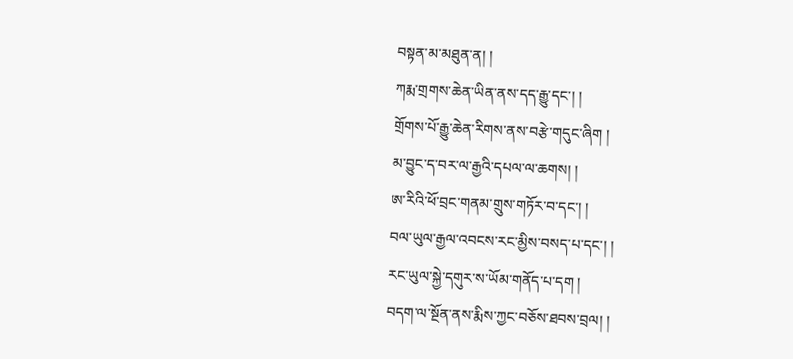བསྟན་མ་མཐུན་ན། །
ཀརྨ་གྲགས་ཆེན་ཡིན་ནས་དད་རྒྱུ་དང་། །
གྲོགས་པོ་རྒྱུ་ཆེན་རིགས་ནས་བརྩེ་གདུང་ཞིག །
མ་བྱུང་ད་བར་ལ་རྒྱའི་དཔལ་ལ་ཆགས། །
ཨ་རིའི་ཕོ་བྲང་གནམ་གྲུས་གཏོར་བ་དང་། །
བལ་ཡུལ་རྒྱལ་འབངས་རང་མྱིས་བསད་པ་དང་། །
རང་ཡུལ་སྐྱེ་དགུར་ས་ཡོམ་གནོད་པ་དག །
བདག་ལ་སྔོན་ནས་རྨིས་ཀྱང་བཅོས་ཐབས་བྲལ། །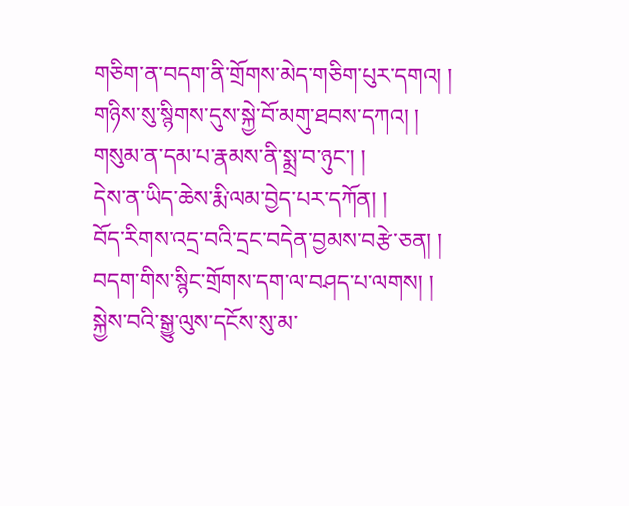གཅིག་ན་བདག་ནི་གྲོགས་མེད་གཅིག་པུར་དགའ། །
གཉིས་སུ་སྙིགས་དུས་སྐྱེ་བོ་མགུ་ཐབས་དཀའ། །
གསུམ་ན་དམ་པ་རྣམས་ནི་སྨྲ་བ་ཉུང་། །
དེས་ན་ཡིད་ཆེས་རྨི་ལམ་བྱེད་པར་དཀོན། །
བོད་རིགས་འདྲ་བའི་དྲང་བདེན་བྱམས་བརྩེ་ཅན། །
བདག་གིས་སྙིང་གྲོགས་དག་ལ་བཤད་པ་ལགས། །
སྐྱེས་བའི་སྒྱུ་ལུས་དངོས་སུ་མ་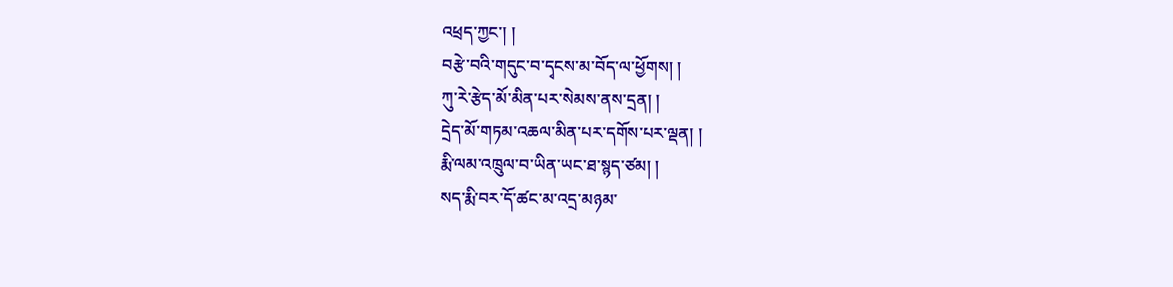འཕྲད་ཀྱང་། །
བརྩེ་བའི་གདུང་བ་དྭངས་མ་བོད་ལ་ཕྱོགས། །
ཀུ་རེ་རྩེད་མོ་མིན་པར་སེམས་ནས་དྲན། །
དྲེད་མོ་གཏམ་འཆལ་མིན་པར་དགོས་པར་ལྡན། །
རྨི་ལམ་འཁྲུལ་བ་ཡིན་ཡང་ཐ་སྙད་ཙམ། །
སད་རྨི་བར་དོ་ཚང་མ་འདྲ་མཉམ་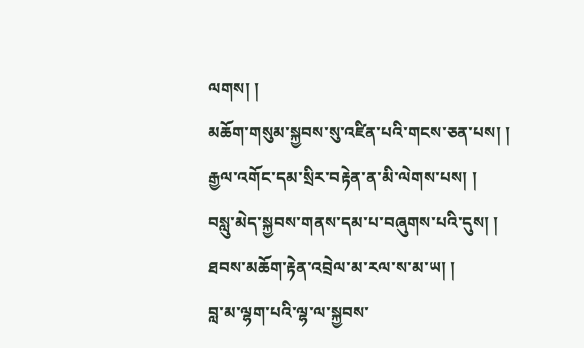ལགས། །
མཆོག་གསུམ་སྐྱབས་སུ་འཛིན་པའི་གངས་ཅན་པས། །
རྒྱལ་འགོང་དམ་སྲིར་བརྟེན་ན་མི་ལེགས་པས། །
བསླུ་མེད་སྐྱབས་གནས་དམ་པ་བཞུགས་པའི་དུས། །
ཐབས་མཆོག་རྟེན་འབྲེལ་མ་རལ་ས་མ་ཡ། །
བླ་མ་ལྷག་པའི་ལྷ་ལ་སྐྱབས་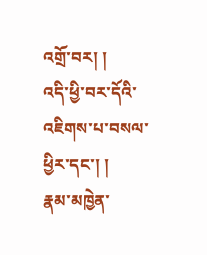འགྲོ་བར། །
འདི་ཕྱི་བར་དོའི་འཇིགས་པ་བསལ་ཕྱིར་དང་། །
རྣམ་མཁྱེན་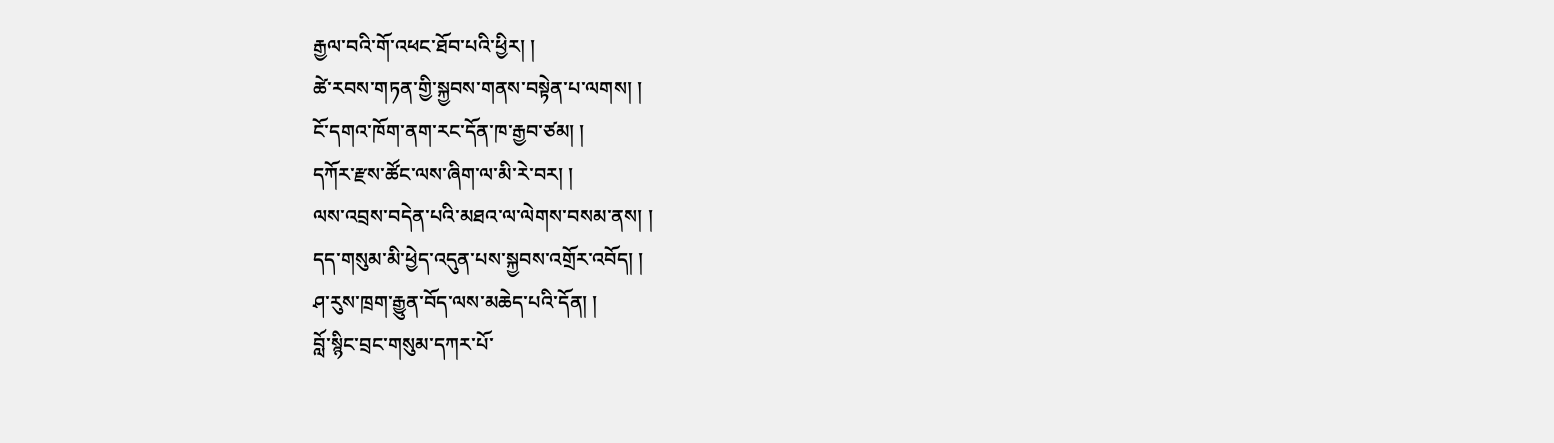རྒྱལ་བའི་གོ་འཕང་ཐོབ་པའི་ཕྱིར། །
ཚེ་རབས་གཏན་གྱི་སྐྱབས་གནས་བསྟེན་པ་ལགས། །
ངོ་དགའ་ཁོག་ནག་རང་དོན་ཁ་རྒྱབ་ཙམ། །
དཀོར་རྫས་ཚོང་ལས་ཞིག་ལ་མི་རེ་བར། །
ལས་འབྲས་བདེན་པའི་མཐའ་ལ་ལེགས་བསམ་ནས། །
དད་གསུམ་མི་ཕྱེད་འདུན་པས་སྐྱབས་འགྲོར་འབོད། །
ཤ་རུས་ཁྲག་རྒྱུན་བོད་ལས་མཆེད་པའི་དོན། །
བློ་སྙིང་བྲང་གསུམ་དཀར་པོ་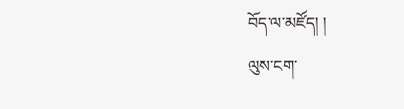བོད་ལ་མཛོད། །
ལུས་ངག་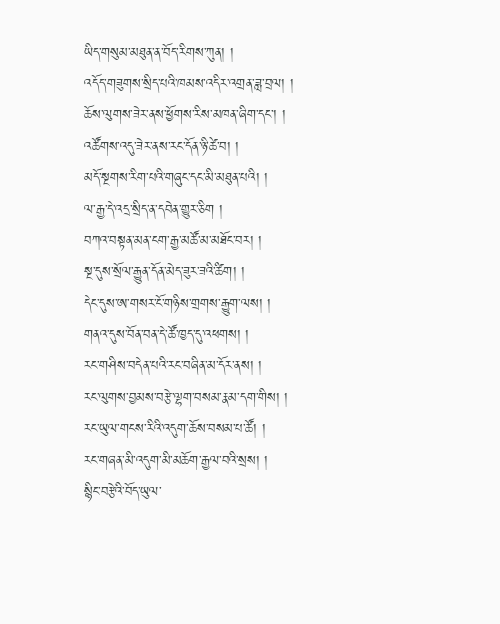ཡིད་གསུམ་མཐུན་ན་བོད་རིགས་ཀུན། །
འདོད་གཟུགས་སྲིད་པའི་ཁམས་འདིར་འགྲན་ཟླ་བྲལ། །
ཆོས་ལུགས་ཟེར་ནས་ཕྱོགས་རིས་མཁན་ཞིག་དང་། །
འཚོགས་འདུ་ཟེར་ནས་རང་དོན་ཉི་ཚེ་བ། །
མདོ་སྔགས་རིག་པའི་གཞུང་དང་མི་མཐུན་པའི། །
ལ་རྒྱ་དེ་འདྲ་སྲིད་ན་དབེན་གྱུར་ཅིག །
བཀའ་བསྟན་མན་ངག་རྒྱ་མཚོ་མ་མཐོང་བར། །
སྔ་དུས་སྲོལ་རྒྱུན་དོན་མེད་ཟུར་ཟའི་ཚིག། །
དེང་དུས་ཨ་གསར་ངོ་གཉིས་གྲགས་རྒྱུག་ལས། །
གནའ་དུས་བོན་བན་དེ་ཚོ་ཁྱད་དུ་འཕགས། །
རང་གཤིས་བདེན་པའི་རང་བཞིན་མ་དོར་ནས། །
རང་ལུགས་བྱམས་བརྩེ་ལྷག་བསམ་རྣམ་དག་གིས། །
རང་ཡུལ་གངས་རིའི་འདུག་ཆོས་བསམ་པ་ཚོ། །
རང་གཞན་མི་འདུག་མི་མཆོག་རྒྱལ་བའི་སྲས། །
སྙིང་བརྩེའི་བོད་ཡུལ་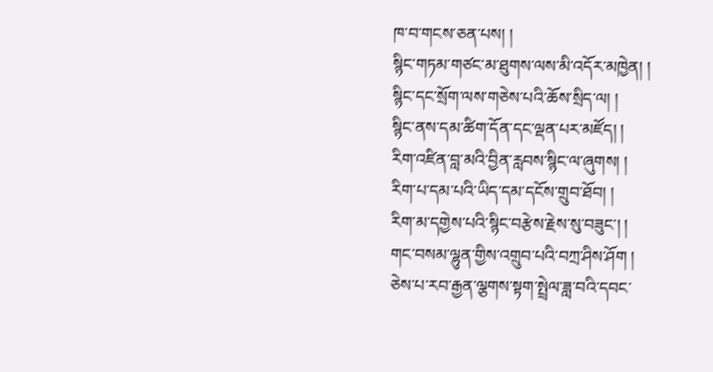ཁ་བ་གངས་ཅན་པས། །
སྙིང་གཏམ་གཙང་མ་ཐུགས་ལས་མི་འདོར་མཁྱེན། །
སྙིང་དང་སྲོག་ལས་གཅེས་པའི་ཆོས་སྲིད་ལ། །
སྙིང་ནས་དམ་ཚིག་དོན་དང་ལྡན་པར་མཛོད། །
རིག་འཛིན་བླ་མའི་བྱིན་རླབས་སྙིང་ལ་ཞུགས། །
རིག་པ་དམ་པའི་ཡིད་དམ་དངོས་གྲུབ་ཐོབ། །
རིག་མ་དགྱེས་པའི་སྙིང་བརྩེས་རྗེས་སུ་བཟུང་། །
གང་བསམ་ལྷུན་གྱིས་འགྲུབ་པའི་བཀྲ་ཤིས་ཤོག །
ཅེས་པ་རབ་རྒྱན་ལྕགས་སྟག་སྤྲེལ་ཟླ་བའི་དབང་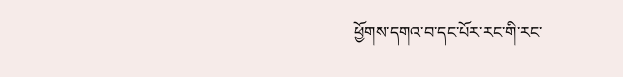ཕྱོགས་དགའ་བ་དང་པོར་རང་གི་རང་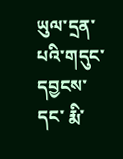ཡུལ་དྲན་པའི་གདུང་དབྱངས་དང་ རྨི་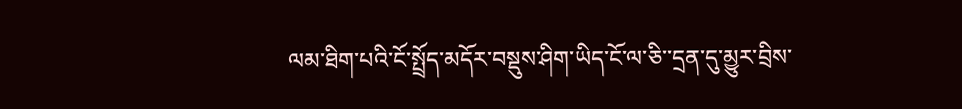ལམ་ཐིག་པའི་ངོ་སྤྲོད་མདོར་བསྡུས་ཤིག་ཡིད་ངོ་ལ་ཅི་་དྲན་དུ་མྱུར་བྲིས་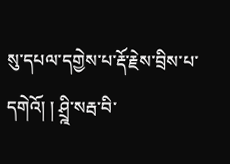སུ་དཔལ་དགྱེས་པ་རྡོ་རྗེས་བྲིས་པ་དགེའོ། ། ཤྲྰི་སརྦ་བི་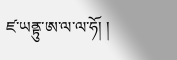ཛ་ཡནྟུ་ཨ་ལ་ལ་ཧོ། །